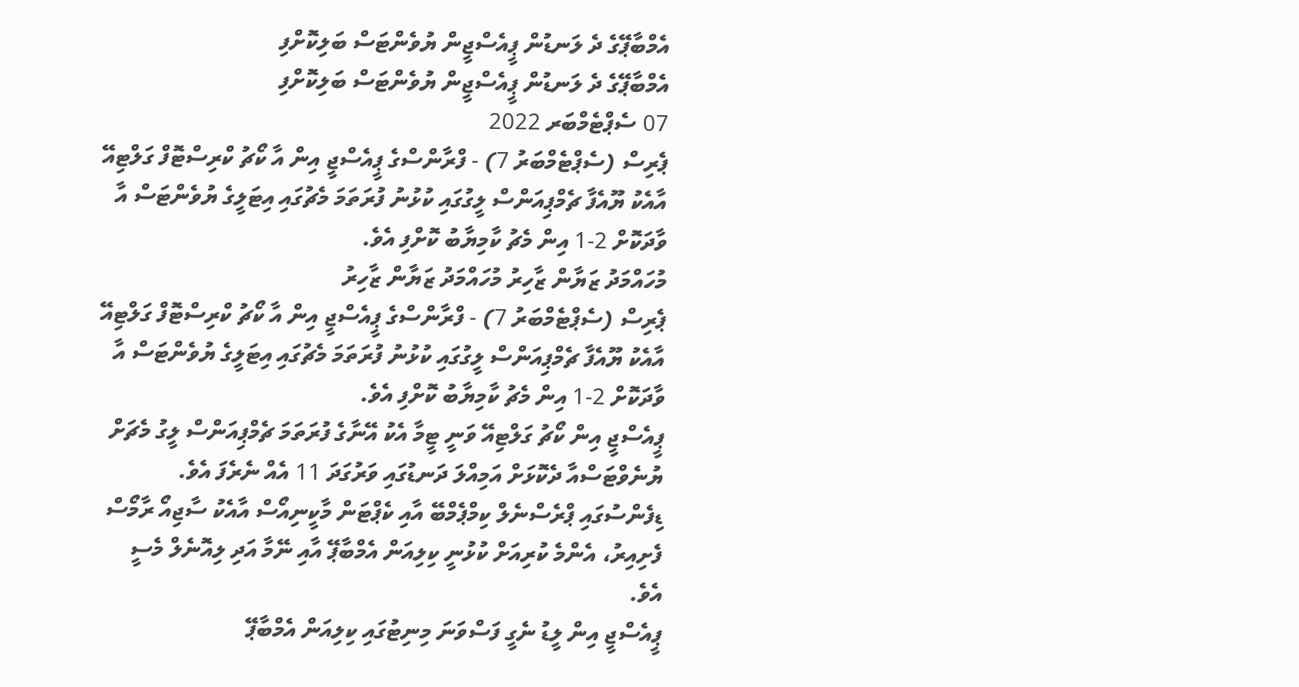އެމްބާޕޭގެ ދެ ލަނޑުން ޕީއެސްޖީން ޔުވެންޓަސް ބަލިކޮށްފި
އެމްބާޕޭގެ ދެ ލަނޑުން ޕީއެސްޖީން ޔުވެންޓަސް ބަލިކޮށްފި
07 ސެޕްޓެމްބަރ 2022
ޕެރިސް (ސެޕްޓެމްބަރު 7) - ފްރާންސްގެ ޕީއެސްޖީ އިން އާ ކޯޗު ކްރިސްޓޮފް ގަލްޓިއޭ އާއެކު ޔޫއެފާ ޗެމްޕިއަންސް ލީގުގައި ކުޅުނު ފުރަތަމަ މެޗުގައި އިޓަލީގެ ޔުވެންޓަސް އާ ވާދަކޮށް 2-1 އިން މެޗު ކާމިޔާބު ކޮށްފި އެވެ.
މުހައްމަދު ޒަޔާން ޒާހިރު މުހައްމަދު ޒަޔާން ޒާހިރު
ޕެރިސް (ސެޕްޓެމްބަރު 7) - ފްރާންސްގެ ޕީއެސްޖީ އިން އާ ކޯޗު ކްރިސްޓޮފް ގަލްޓިއޭ އާއެކު ޔޫއެފާ ޗެމްޕިއަންސް ލީގުގައި ކުޅުނު ފުރަތަމަ މެޗުގައި އިޓަލީގެ ޔުވެންޓަސް އާ ވާދަކޮށް 2-1 އިން މެޗު ކާމިޔާބު ކޮށްފި އެވެ.
ޕީއެސްޖީ އިން ކޯޗު ގަލްޓިއޭ ވަނީ ޓީމާ އެކު އޭނާގެ ފުރަތަމަ ޗެމްޕިއަންސް ލީގު މެޗަށް ޔުނެވްޓަސްއާ ދެކޮޅަށް އަމިއްލަ ދަނޑުގައި ވަރުގަދަ 11 އެއް ނެރެފަ އެވެ. ޑިފެންސުގައި ޕްރެސްނެލް ކިމްޕެމްބޭ އާއި ކެޕްޓަން މާކީނިއޯސް އާއެކު ސާޖިއޯ ރާމޯސް ފެށިއިރު، އެންމެ ކުރިއަށް ކުޅުނީ ކިލިއަން އެމްބާޕޭ އާއި ނޭމާ އަދި ލިއޮނެލް މެސީ އެވެ.
ޕީއެސްޖީ އިން ލީޑު ނެގީ ފަސްވަނަ މިނިޓުގައި ކިލިއަން އެމްބާޕޭ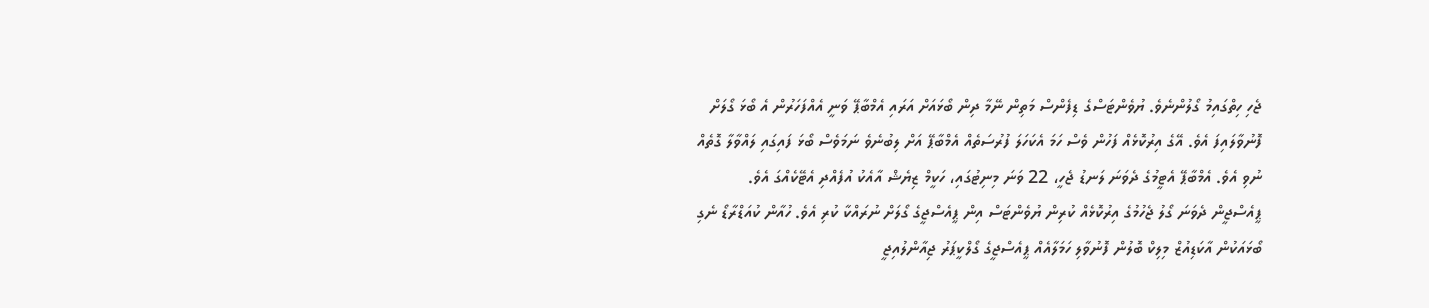ޖެހި ހިތްގައިމު ގޯލުންނެވެ. ޔުވެންޓަސްގެ ޑިފެންސް މަތިން ނޭމާ ދިން ބޯޅައަށް އަރައި އެމްބާޕޭ ވަނީ އެއްފަހަރުން އެ ބޯޅަ ގޯލަށް ފޮނުވާލައިފަ އެވެ. އޭގެ އިރުކޮޅެއް ފަހުން ވެސް ހަމަ އެކަހަލަ ފުރުސަތެއް އެމްބާޕޭ އަށް ލިބުނެވެ ނަމަވެސް ބޯޅަ ފައިގައި ލައްވާލާ ގޮތެއް ނުވި އެވެ. އެމްބާޕޭ އެޓީމުގެ ދެވަނަ ލަނޑު ޖެހީ، 22 ވަނަ މިނިޓުގައި، ހަކީމް ޒިޔެޝް އާއެކު އުފެއްދި އެޓޭކެއްގަ އެވެ.
ޕީއެސްޖީން ދެވަނަ ގޯލު ޖެހުމުގެ އިރުކޮޅެއް ކުރިން ޔުވެންޓަސް އިން ޕީއެސްޖީގެ ގޯލަށް ނުރައްކާ ކުރި އެވެ. ހުއާން ކުއަޑްރާޑޯ ނެގި ބޯޅައަކުން އާކަޑިއުޒް މިލިކް ބޮލުން ފޮނުވާލި ހަމަލާއެއް ޕީއެސްޖީގެ ގޯލްކީޕަރު ޖިއާންލުއިޖީ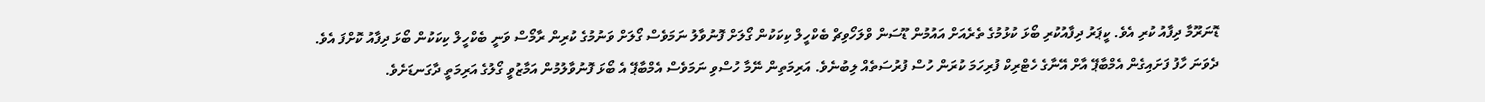ޑޮނަރޫމާ ދިފާއު ކުރި އެވެ. ކީޕަރު ދިފާއުކުރި ބޯޅަ ކުޅުމުގެ ތެރެއަށް އައުމުން ޑޫސަން ވްލަހޯވިޗް ބެކްހީލް ކިކަކުން ގޯލަށް ފޮނުވާލު ނަމަވެސް ގޯލަށް ވަނުމުގެ ކުރިން ރާމޯސް ވަނީ ބެކްހީލް ކިކަކުން ބޯޅަ ދިފާއު ކޮށްފަ އެވެ.
ދެވަނަ ހާފު ފަށައިގެން އެމްބާޕޭ އާށް އޭނާގެ ހެޓްރިކް ފުރިހަމަ ކުރަން ހުސް ފުރުސަތެއް ލިބުނެވެ. އަރިމަތިން ނޭމާ ހުސްވި ނަމަވެސް އެމްބާޕޭ އެ ބޯޅަ ފޮނުވާލުމުން އަމާޒުވީ ގޯލުގެ އަރިމަތީ ދާގަނޑަށެވެ.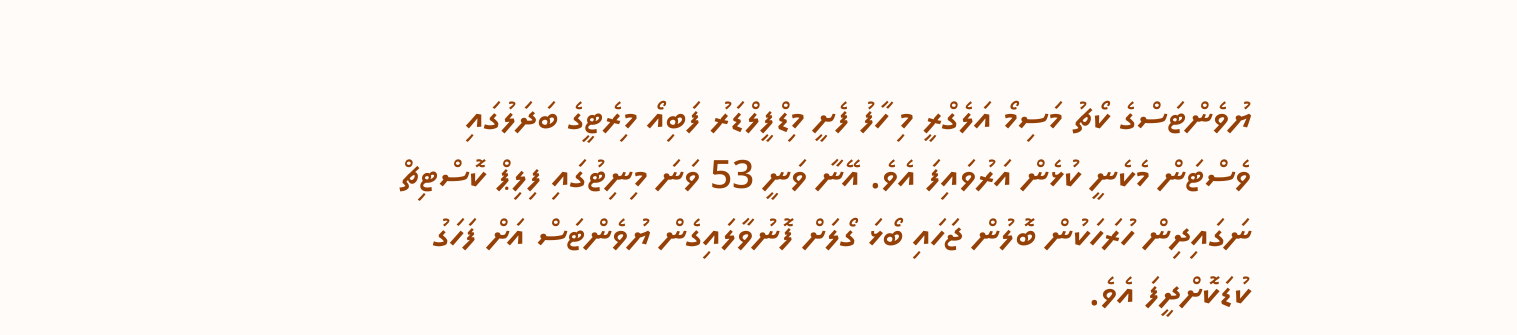ޔުވެންޓަސްގެ ކޯޗު މަސިމޯ އަލެގްރީ މި ހާފު ފެށީ މިޑްފީލްޑަރު ފަބިއޯ މިރެޓީގެ ބަދަލުގައި ވެސްޓަން މެކެނީ ކުޅެން އަރުވައިފަ އެވެ. އޭނާ ވަނީ 53 ވަނަ މިނިޓުގައި ފިލިޕް ކޮސްޓިޗް ނަގައިދިން ހުރަހަކުން ބޮލުން ޖަހައި ބޯޅަ ގޯލަށް ފޮނުވާލައިގެން ޔުވެންޓަސް އަށް ފަހަގު ކުޑަކޮށްދީފަ އެވެ.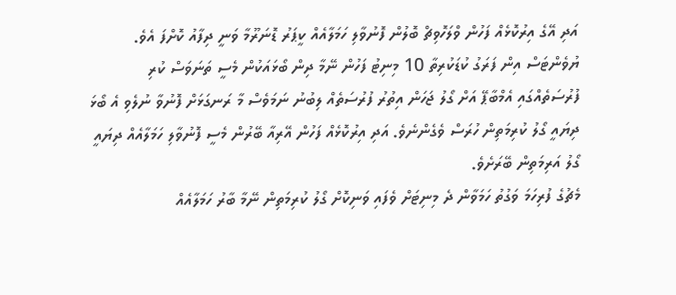އަދި އޭގެ އިރުކޮޅެއް ފަހުން ވްލަހޮވިޗް ބޮލުން ފޮނުވާލި ހަމަލާއެއް ކީޕަރު ޑޮނަރޫމާ ވަނީ ދިފާއު ކޮށްފަ އެވެ.
ޔުވެންޓަސް އިން ފަރަގު ކުޑަކުރިތާ 10 މިނިޓު ފަހުން ނޭމާ ދިން ބޯޅައަކުން މެސީ ތަނަވަސް ކުރި ފުރުސަތެއްގައި އެމްބާޕޭ އަށް ގޯލު ޖަހަން އިތުރު ފުރުސަތެއް ލިބުނު ނަމަވެސް މާ ރަނގަޅަށް ފޮނުވާ ނުލެވި އެ ބޯޅަ ދިޔައީ ގޯލު ކުރިމަތިން ހުރަސް ވެގެންނެވެ. އަދި އިރުކޮޅެއް ފަހުން އޭރިއާ ބޭރުން މެސީ ފޮނުވާލި ހަމަލާއެއް ދިޔައީ ގޯލު އަރިމަތިން ބޭރަށެވެ.
މެޗުގެ ފުރިހަމަ ވަގުތު ހަމަވާން ދެ މިނިޓަށް ވެފައި ވަނިކޮށް ގޯލު ކުރިމަތިން ނޭމާ ބާރު ހަމަލާއެއް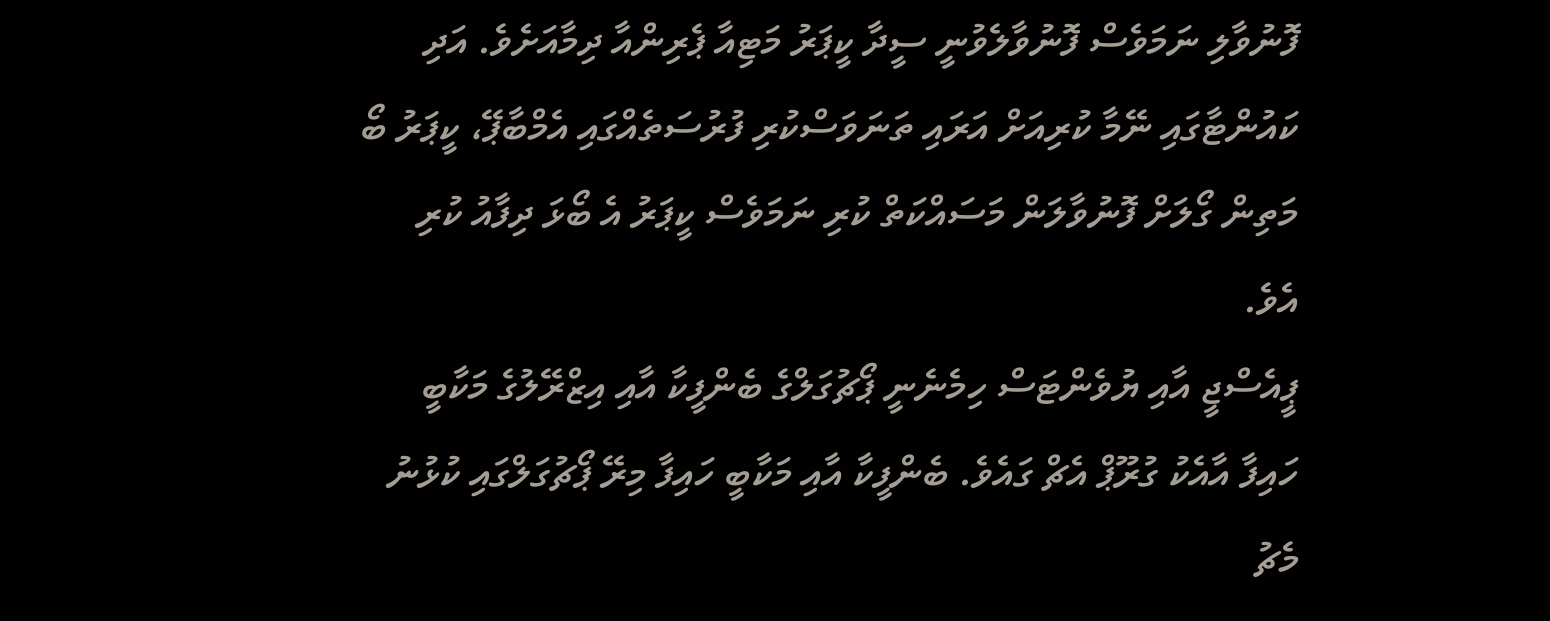ފޮނުވާލި ނަމަވެސް ފޮނުވާލެވުނީ ސީދާ ކީޕަރު މަޓިއާ ޕެރިންއާ ދިމާއަށެވެ. އަދި ކައުންޓާގައި ނޭމާ ކުރިއަށް އަރައި ތަނަވަސްކުރި ފުރުސަތެއްގައި އެމްބާޕޭ، ކީޕަރު ބޯ މަތިން ގޯލަށް ފޮނުވާލަން މަސައްކަތް ކުރި ނަމަވެސް ކީޕަރު އެ ބޯޅަ ދިފާއު ކުރި އެވެ.
ޕީއެސްޖީ އާއި ޔުވެންޓަސް ހިމެނެނީ ޕޯޗުގަލްގެ ބެންފީކާ އާއި އިޒްރޭލުގެ މަކާބީ ހައިފާ އާއެކު ގުރޫޕް އެޗް ގައެވެ. ބެންފީކާ އާއި މަކާބީ ހައިފާ މިރޭ ޕޯޗުގަލްގައި ކުޅުނު މެޗު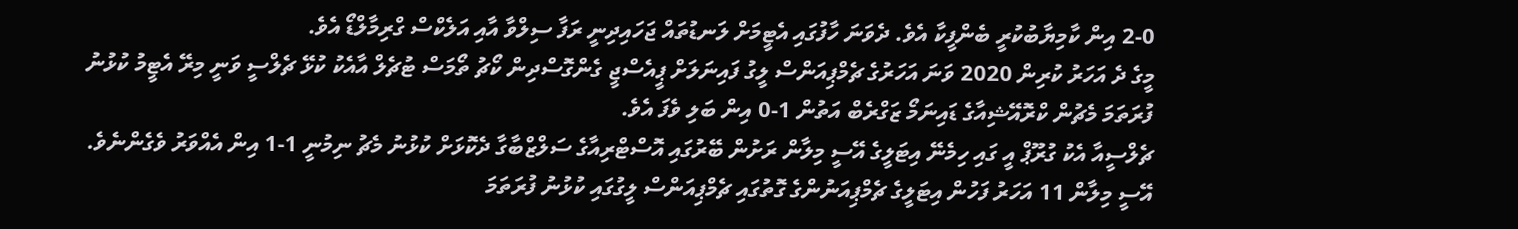2-0 އިން ކާމިޔާބުކުރީ ބެންފީކާ އެވެ. ދެވަނަ ހާފުގައި އެޓީމަށް ލަނޑުތައް ޖަހައިދިނީ ރަފާ ސިލްވާ އާއި އަލެކްސް ގްރިމާލްޑޯ އެވެ.
މީގެ ދެ އަހަރު ކުރިން 2020 ވަނަ އަހަރުގެ ޗެމްޕިއަންސް ލީގު ފައިނަލަށް ޕީއެސްޖީ ގެންގޮސްދިން ކޯޗު ތޯމަސް ޓުޗެލް އާއެކު ކުޅޭ ޗެލްސީ ވަނީ މިރޭ އެޓީމު ކުޅުނު ފުރަތަމަ މެޗުން ކްރޮއޭޝިއާގެ ޑައިނަމޯ ޒަގްރެބް އަތުން 1-0 އިން ބަލި ވެފަ އެވެ.
ޗެލްސީއާ އެކު ގުރޫޕް އީ ގައި ހިމެނޭ އިޓަލީގެ އޭސީ މިލާން ރަށުން ބޭރުގައި އޮސްޓްރިއާގެ ސަލްޒްބާގާ ދެކޮޅަށް ކުޅުނު މެޗު ނިމުނީ 1-1 އިން އެއްވަރު ވެގެންނެވެ.
އޭސީ މިލާން 11 އަހަރު ފަހުން އިޓަލީގެ ޗެމްޕިއަނުންގެ ގޮތުގައި ޗެމްޕިއަންސް ލީގުގައި ކުޅުނު ފުރަތަމަ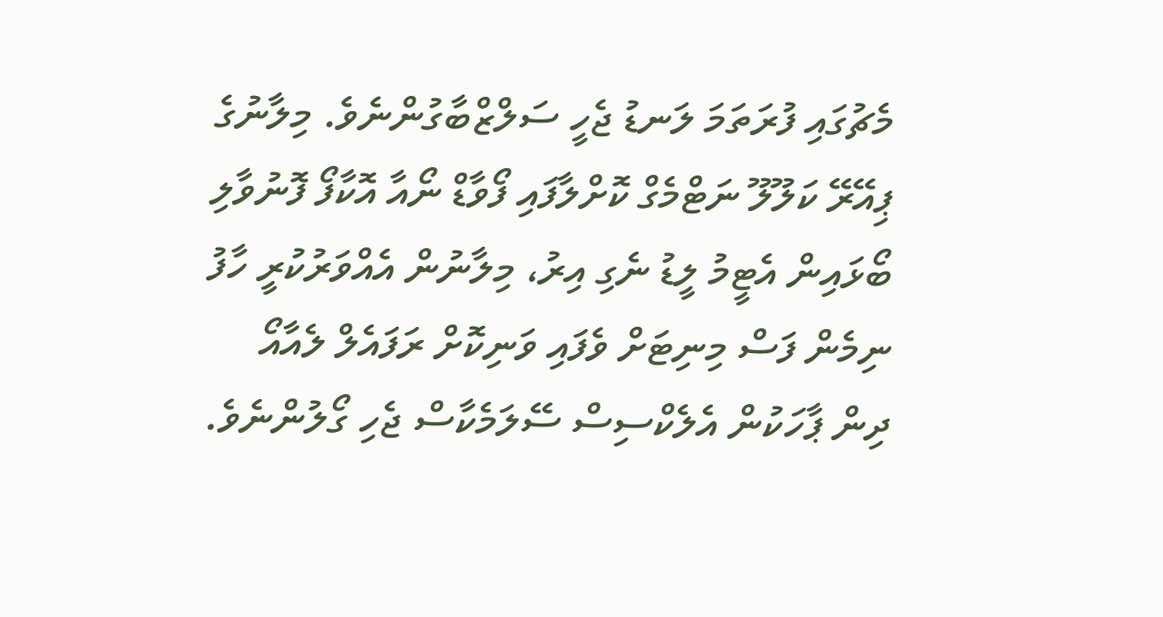މެޗުގައި ފުރަތަމަ ލަނޑު ޖެހީ ސަލްޒްބާގުންނެވެ. މިލާނުގެ ޕިއޭރޭ ކަލޫލޫ ނަޓްމެގް ކޮށްލާފައި ފޯވާޑް ނޯއާ އޮކާފޯ ފޮނުވާލި ބޯޅައިން އެޓީމު ލީޑު ނެގި އިރު، މިލާނުން އެއްވަރުކުރީ ހާފު ނިމެން ފަސް މިނިޓަށް ވެފައި ވަނިކޮށް ރަފައެލް ލެއާއޯ ދިން ޕާހަކުން އެލެކްސިސް ސޭލަމެކާސް ޖެހި ގޯލުންނެވެ.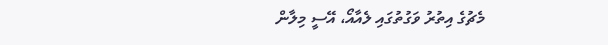މެޗުގެ އިތުރު ވަގުތުގައި ލެއާއޯ، އޭސީ މިލާން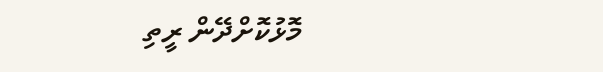މޮޅުކޮށްދޭން ރީތި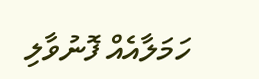ހަމަލާއެއް ފޮނުވާލި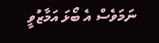ނަމަވެސް އެ ބޯޅަ އަމާޒުވީ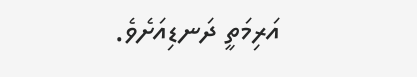އަރިމަތީ ދަނޑިއަށެވެ.